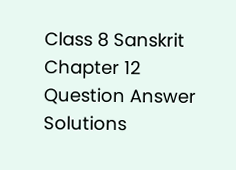Class 8 Sanskrit Chapter 12 Question Answer Solutions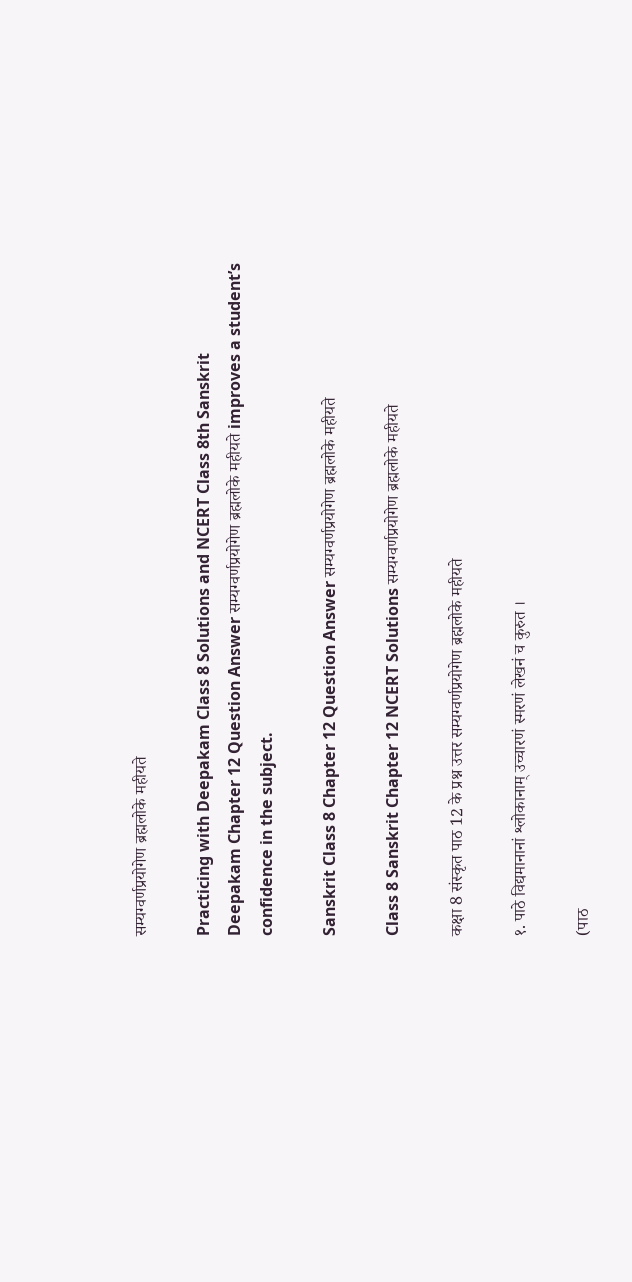सम्यग्वर्णप्रयोगेण ब्रह्मलोके महीयते

Practicing with Deepakam Class 8 Solutions and NCERT Class 8th Sanskrit Deepakam Chapter 12 Question Answer सम्यग्वर्णप्रयोगेण ब्रह्मलोके महीयते improves a student’s confidence in the subject.

Sanskrit Class 8 Chapter 12 Question Answer सम्यग्वर्णप्रयोगेण ब्रह्मलोके महीयते

Class 8 Sanskrit Chapter 12 NCERT Solutions सम्यग्वर्णप्रयोगेण ब्रह्मलोके महीयते

कक्षा 8 संस्कृत पाठ 12 के प्रश्न उत्तर सम्यग्वर्णप्रयोगेण ब्रह्मलोके महीयते

१. पाठे विद्यमानानां श्लोकानाम् उच्चारणं स्मरणं लेखनं च कुरुत ।

(पाठ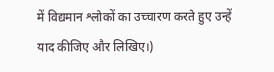में विद्यमान श्लोकों का उच्चारण करते हुए उन्हें याद कीजिए और लिखिए।)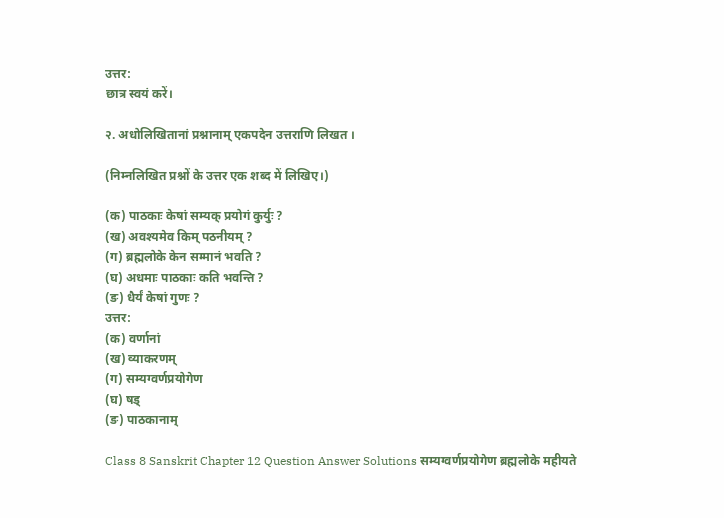उत्तर:
छात्र स्वयं करें।

२. अधोलिखितानां प्रश्नानाम् एकपदेन उत्तराणि लिखत ।

(निम्नलिखित प्रश्नों के उत्तर एक शब्द में लिखिए।)

(क) पाठकाः केषां सम्यक् प्रयोगं कुर्युः ?
(ख) अवश्यमेव किम् पठनीयम् ?
(ग) ब्रह्मलोके केन सम्मानं भवति ?
(घ) अधमाः पाठकाः कति भवन्ति ?
(ङ) धैर्यं केषां गुणः ?
उत्तर:
(क) वर्णानां
(ख) व्याकरणम्
(ग) सम्यग्वर्णप्रयोगेण
(घ) षड्
(ङ) पाठकानाम्

Class 8 Sanskrit Chapter 12 Question Answer Solutions सम्यग्वर्णप्रयोगेण ब्रह्मलोके महीयते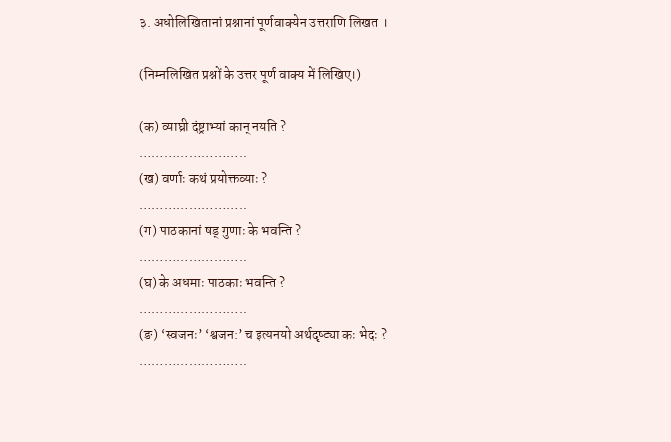३. अधोलिखितानां प्रश्नानां पूर्णवाक्येन उत्तराणि लिखत ।

(निम्नलिखित प्रश्नों के उत्तर पूर्ण वाक्य में लिखिए।)

(क) व्याघ्री दंष्ट्राभ्यां कान् नयति ?
……………………..
(ख) वर्णाः कथं प्रयोक्तव्याः ?
……………………..
(ग) पाठकानां षड् गुणाः के भवन्ति ?
……………………..
(घ) के अधमाः पाठकाः भवन्ति ?
……………………..
(ङ) ‘स्वजनः’ ‘श्वजन:’ च इत्यनयो अर्थदृष्ट्या कः भेदः ?
……………………..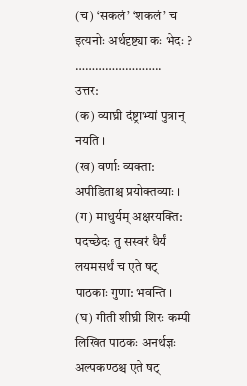(च) ‘सकलं’ ‘शकलं’ च इत्यनोः अर्थदृष्ट्या कः भेदः ?
……………………..
उत्तर:
(क) व्याघ्री दंष्ट्राभ्यां पुत्रान् नयति ।
(ख) वर्णाः व्यक्ता: अपीडिताश्च प्रयोक्तव्याः ।
(ग) माधुर्यम् अक्षरयक्ति: पदच्छेदः तु सस्वरं धैर्यं लयमसर्थं च एते षट् पाठकाः गुणा: भवन्ति ।
(घ) गीती शीघ्री शिरः कम्पी लिखित पाठकः अनर्थज्ञः अल्पकण्ठश्च एते षट्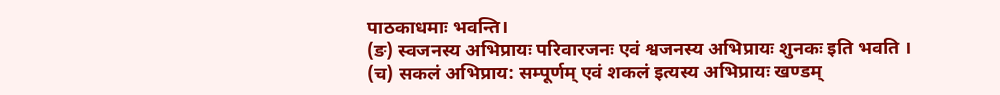पाठकाधमाः भवन्ति।
(ङ) स्वजनस्य अभिप्रायः परिवारजनः एवं श्वजनस्य अभिप्रायः शुनकः इति भवति ।
(च) सकलं अभिप्राय: सम्पूर्णम् एवं शकलं इत्यस्य अभिप्रायः खण्डम्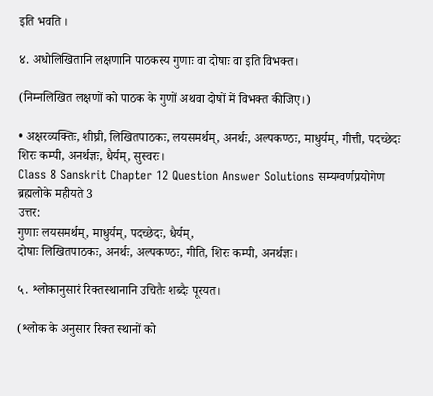इति भवति ।

४. अधोलिखितानि लक्षणानि पाठकस्य गुणाः वा दोषाः वा इति विभक्त।

(निम्नलिखित लक्षणों को पाठक के गुणों अथवा दोषों में विभक्त कीजिए।)

• अक्षरव्यक्तिः, शीघ्री, लिखितपाठकः, लयसमर्थम्, अनर्थः, अल्पकण्ठः, माधुर्यम्, गीत्ती, पदच्छेदः शिरः कम्पी, अनर्थज्ञः, धैर्यम्, सुस्वरः।
Class 8 Sanskrit Chapter 12 Question Answer Solutions सम्यग्वर्णप्रयोगेण ब्रह्मलोके महीयते 3
उत्तर:
गुणाः लयसमर्थम्, माधुर्यम्, पदच्छेदः, धैर्यम्,
दोषाः लिखितपाठकः, अनर्थः, अल्पकण्ठः, गीति, शिरः कम्पी, अनर्थज्ञः।

५. श्लोकानुसारं रिक्तस्थानानि उचितैः शब्दैः पूरयत।

(श्लोक के अनुसार रिक्त स्थानों को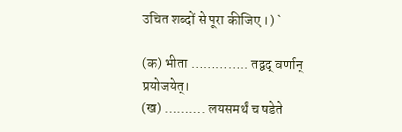उचित शब्दों से पूरा कीजिए ।) `

(क) भीता ………….. तद्वद् वर्णान् प्रयोजयेत्।
(ख) ………. लयसमर्थं च षडेते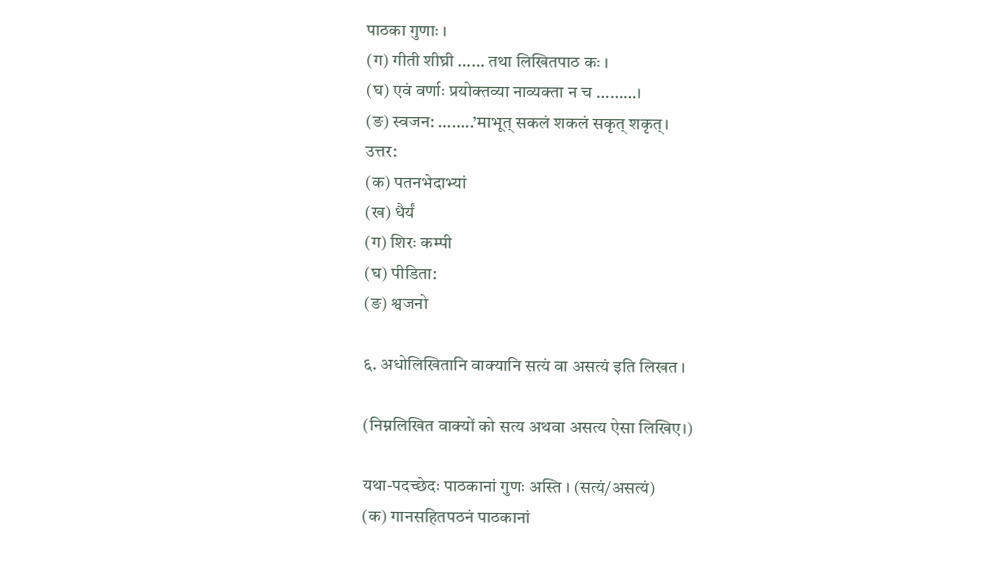पाठका गुणाः ।
(ग) गीती शीघ्री …… तथा लिखितपाठ कः ।
(घ) एवं वर्णाः प्रयोक्तव्या नाव्यक्ता न च ………।
(ङ) स्वजन: ……..’माभूत् सकलं शकलं सकृत् शकृत्।
उत्तर:
(क) पतनभेदाभ्यां
(ख) धैर्यं
(ग) शिरः कम्पी
(घ) पीडिता:
(ङ) श्वजनो

६. अधोलिखितानि वाक्यानि सत्यं वा असत्यं इति लिखत ।

(निम्नलिखित वाक्यों को सत्य अथवा असत्य ऐसा लिखिए।)

यथा-पदच्छेदः पाठकानां गुणः अस्ति । (सत्यं/असत्यं)
(क) गानसहितपठनं पाठकानां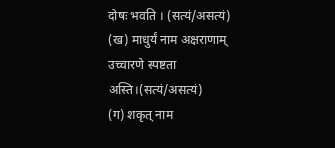दोषः भवति । (सत्यं/असत्यं)
(ख) माधुर्यं नाम अक्षराणाम् उच्चारणे स्पष्टता अस्ति।(सत्यं/असत्यं)
(ग) शकृत् नाम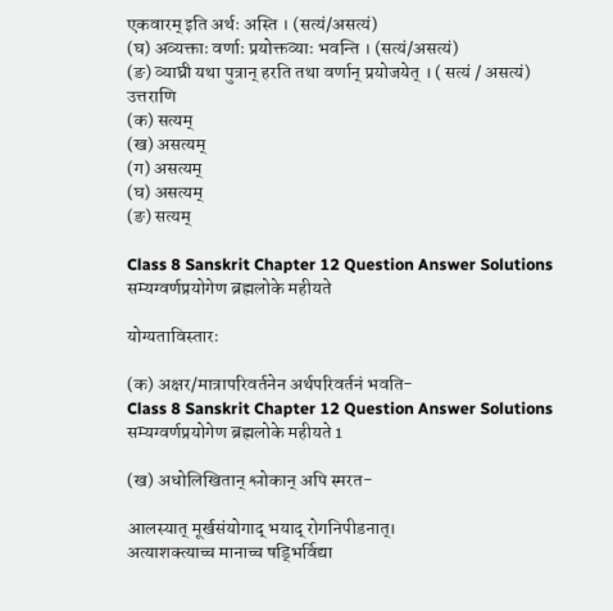एकवारम् इति अर्थः अस्ति । (सत्यं/असत्यं)
(घ) अव्यक्ताः वर्णाः प्रयोक्तव्याः भवन्ति । (सत्यं/असत्यं)
(ङ) व्याघ्री यथा पुत्रान् हरति तथा वर्णान् प्रयोजयेत् । ( सत्यं / असत्यं)
उत्तराणि
(क) सत्यम्
(ख) असत्यम्
(ग) असत्यम्
(घ) असत्यम्
(ङ) सत्यम्

Class 8 Sanskrit Chapter 12 Question Answer Solutions सम्यग्वर्णप्रयोगेण ब्रह्मलोके महीयते

योग्यताविस्तारः

(क) अक्षर/मात्रापरिवर्तनेन अर्थपरिवर्तनं भवति-
Class 8 Sanskrit Chapter 12 Question Answer Solutions सम्यग्वर्णप्रयोगेण ब्रह्मलोके महीयते 1

(ख) अधोलिखितान् श्लोकान् अपि स्मरत-

आलस्यात् मूर्खसंयोगाद् भयाद् रोगनिपीडनात्।
अत्याशक्त्याच्च मानाच्च षड्भिर्विद्या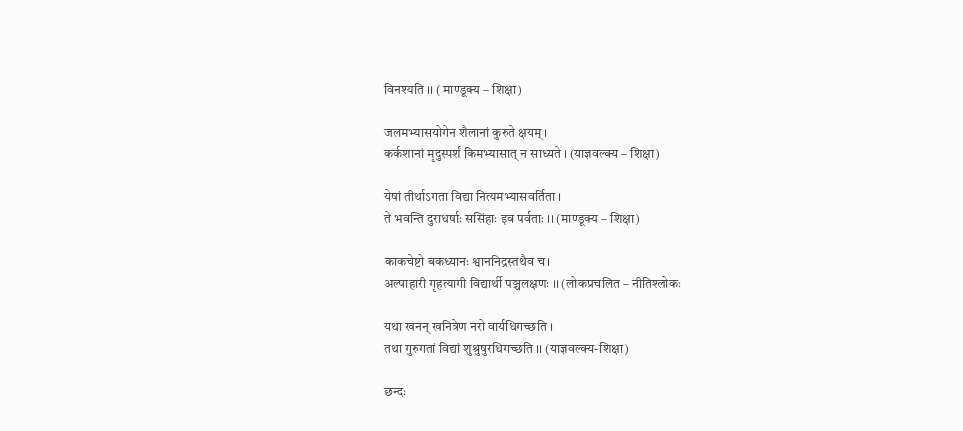विनश्यति ।। ( माण्डूक्य – शिक्षा)

जलमभ्यासयोगेन शैलानां कुरुते क्षयम् ।
कर्कशानां मृदुस्पर्शं किमभ्यासात् न साध्यते । (याज्ञवल्क्य – शिक्षा)

येषां तीर्थाऽगता विद्या नित्यमभ्यासवर्तिता ।
ते भवन्ति दुराधर्षाः ससिंहाः इव पर्वताः ।। (माण्डूक्य – शिक्षा)

काकचेष्टो बकध्यानः श्वाननिद्रस्तथैव च।
अल्पाहारी गृहत्यागी विद्यार्थी पञ्चलक्षणः ।। (लोकप्रचलित – नीतिश्लोकः

यथा खनन् खनित्रेण नरो वार्यधिगच्छति ।
तथा गुरुगतां विद्यां शुश्रुषुरधिगच्छति ।। (याज्ञवल्क्य-शिक्षा)

छन्दः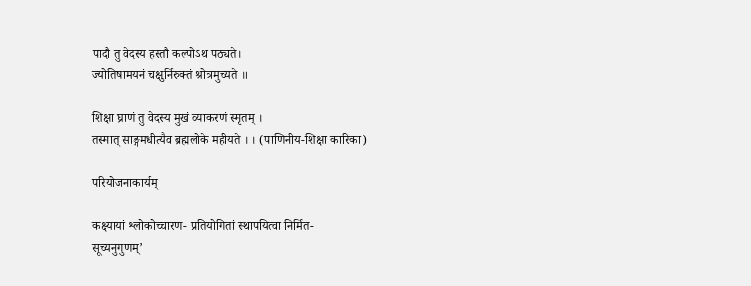पादौ तु वेदस्य हस्तौ कल्पोऽथ पठ्यते।
ज्योतिषामयनं चक्षुर्निरुक्तं श्रोत्रमुच्यते ॥

शिक्षा घ्राणं तु वेदस्य मुखं व्याकरणं स्मृतम् ।
तस्मात् साङ्गमधीत्यैव ब्रह्मलोके महीयते । । (पाणिनीय-शिक्षा कारिका)

परियोजनाकार्यम्

कक्ष्यायां श्लोकोच्चारण- प्रतियोगितां स्थापयित्वा निर्मित-
सूच्यनुगुणम्’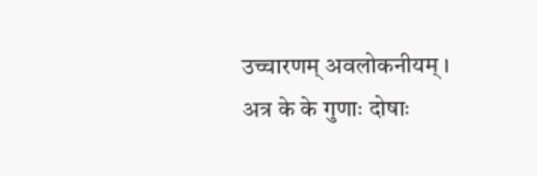उच्चारणम् अवलोकनीयम् ।
अत्र के के गुणाः दोषाः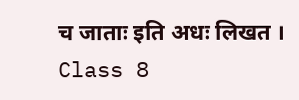च जाताः इति अधः लिखत ।
Class 8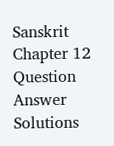Sanskrit Chapter 12 Question Answer Solutions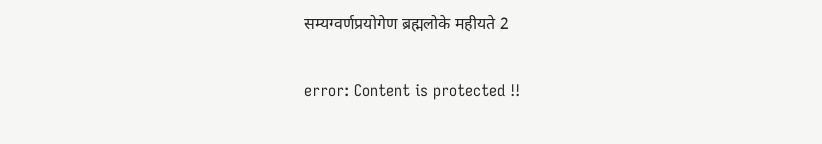सम्यग्वर्णप्रयोगेण ब्रह्मलोके महीयते 2

error: Content is protected !!